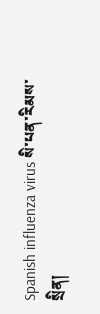Spanish influenza virus སི་པན་རིམས་སྲིན།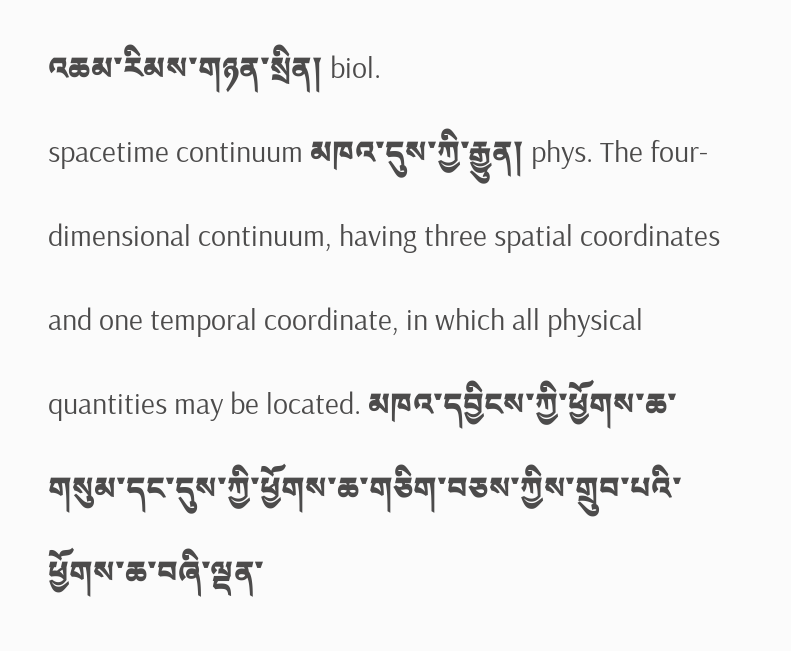འཆམ་རིམས་གཉན་སྲིན། biol.
spacetime continuum མཁའ་དུས་ཀྱི་རྒྱུན། phys. The four-dimensional continuum, having three spatial coordinates and one temporal coordinate, in which all physical quantities may be located. མཁའ་དབྱིངས་ཀྱི་ཕྱོགས་ཆ་གསུམ་དང་དུས་ཀྱི་ཕྱོགས་ཆ་གཅིག་བཅས་ཀྱིས་གྲུབ་པའི་ཕྱོགས་ཆ་བཞི་ལྡན་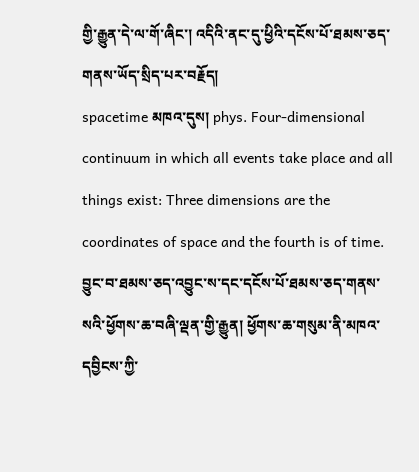གྱི་རྒྱུན་དེ་ལ་གོ་ཞིང་། འདིའི་ནང་དུ་ཕྱིའི་དངོས་པོ་ཐམས་ཅད་གནས་ཡོད་སྲིད་པར་བརྗོད།
spacetime མཁའ་དུས། phys. Four-dimensional continuum in which all events take place and all things exist: Three dimensions are the coordinates of space and the fourth is of time. བྱུང་བ་ཐམས་ཅད་འབྱུང་ས་དང་དངོས་པོ་ཐམས་ཅད་གནས་སའི་ཕྱོགས་ཆ་བཞི་ལྡན་གྱི་རྒྱུན། ཕྱོགས་ཆ་གསུམ་ནི་མཁའ་དབྱིངས་ཀྱི་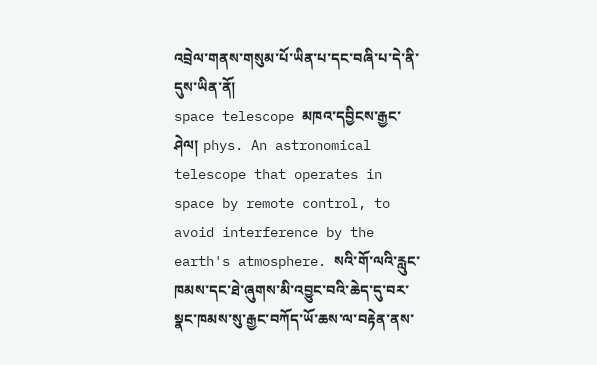འབྲེལ་གནས་གསུམ་པོ་ཡིན་པ་དང་བཞི་པ་དེ་ནི་དུས་ཡིན་ནོ།
space telescope མཁའ་དབྱིངས་རྒྱང་ཤེལ། phys. An astronomical telescope that operates in space by remote control, to avoid interference by the earth's atmosphere. སའི་གོ་ལའི་རླུང་ཁམས་དང་ཐེ་ཞུགས་མི་འབྱུང་བའི་ཆེད་དུ་བར་སྣང་ཁམས་སུ་རྒྱང་བཀོད་ཡོ་ཆས་ལ་བརྟེན་ནས་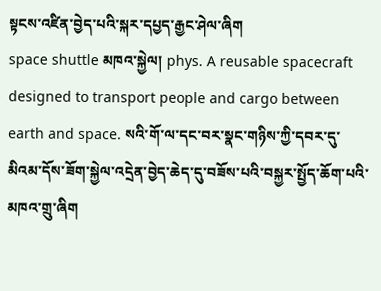སྟངས་འཛིན་བྱེད་པའི་སྐར་དཔྱད་རྒྱང་ཤེལ་ཞིག
space shuttle མཁའ་སྐྱེལ། phys. A reusable spacecraft designed to transport people and cargo between earth and space. སའི་གོ་ལ་དང་བར་སྣང་གཉིས་ཀྱི་དབར་དུ་མིའམ་དོས་ཟོག་སྐྱེལ་འདྲེན་བྱེད་ཆེད་དུ་བཟོས་པའི་བསྐྱར་སྤྱོད་ཆོག་པའི་མཁའ་གྲུ་ཞིག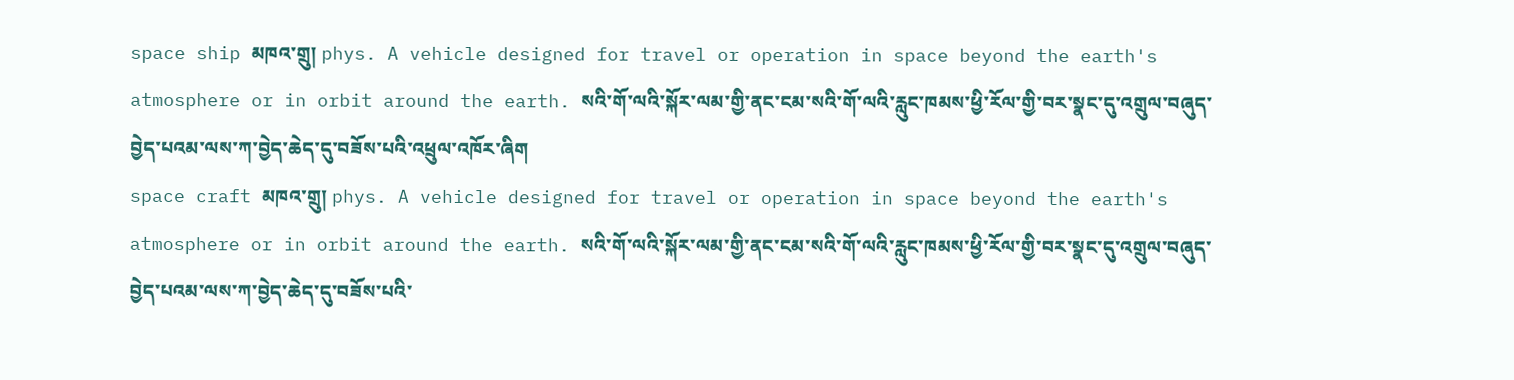space ship མཁའ་གྲུ། phys. A vehicle designed for travel or operation in space beyond the earth's atmosphere or in orbit around the earth. སའི་གོ་ལའི་སྐོར་ལམ་གྱི་ནང་ངམ་སའི་གོ་ལའི་རླུང་ཁམས་ཕྱི་རོལ་གྱི་བར་སྣང་དུ་འགྲུལ་བཞུད་བྱེད་པའམ་ལས་ཀ་བྱེད་ཆེད་དུ་བཟོས་པའི་འཕྲུལ་འཁོར་ཞིག
space craft མཁའ་གྲུ། phys. A vehicle designed for travel or operation in space beyond the earth's atmosphere or in orbit around the earth. སའི་གོ་ལའི་སྐོར་ལམ་གྱི་ནང་ངམ་སའི་གོ་ལའི་རླུང་ཁམས་ཕྱི་རོལ་གྱི་བར་སྣང་དུ་འགྲུལ་བཞུད་བྱེད་པའམ་ལས་ཀ་བྱེད་ཆེད་དུ་བཟོས་པའི་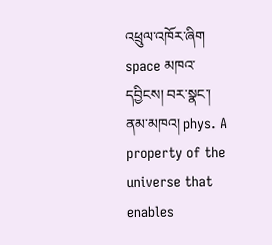འཕྲུལ་འཁོར་ཞིག
space མཁའ་དབྱིངས། བར་སྣང་། ནམ་མཁའ། phys. A property of the universe that enables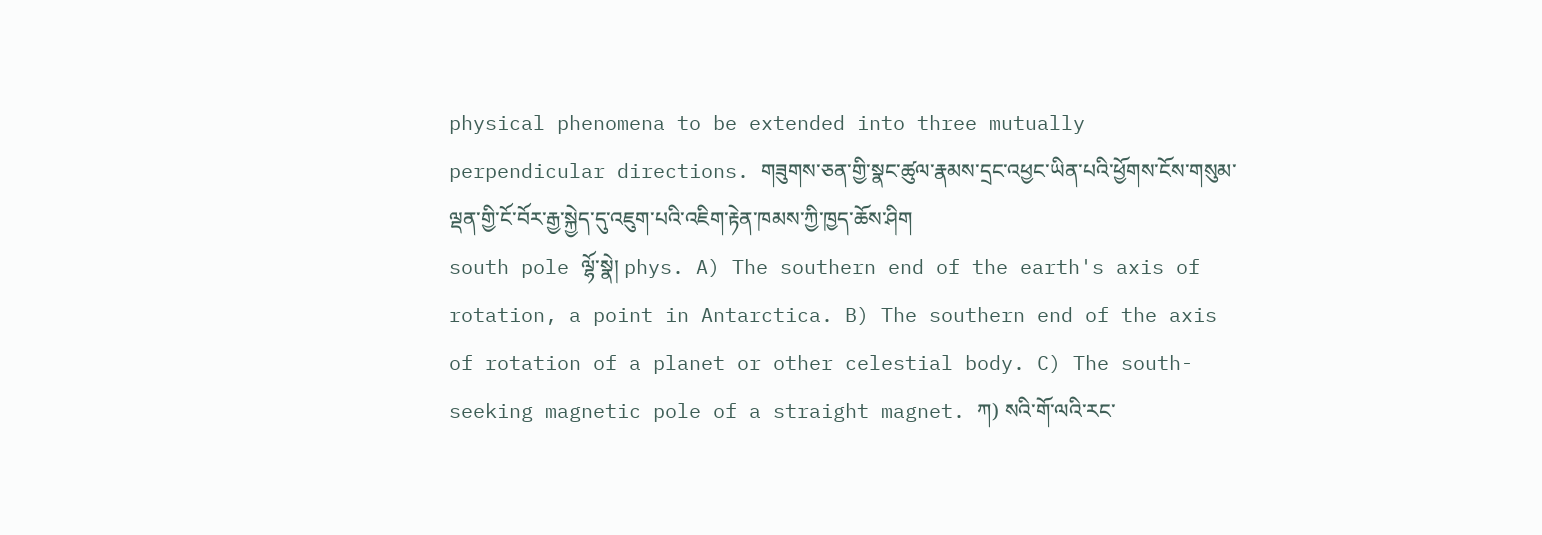physical phenomena to be extended into three mutually perpendicular directions. གཟུགས་ཅན་གྱི་སྣང་ཚུལ་རྣམས་དྲང་འཕྱང་ཡིན་པའི་ཕྱོགས་ངོས་གསུམ་ལྡན་གྱི་ངོ་བོར་རྒྱ་སྐྱེད་དུ་འཇུག་པའི་འཇིག་རྟེན་ཁམས་ཀྱི་ཁྱད་ཆོས་ཤིག
south pole ལྷོ་སྣེ། phys. A) The southern end of the earth's axis of rotation, a point in Antarctica. B) The southern end of the axis of rotation of a planet or other celestial body. C) The south-seeking magnetic pole of a straight magnet. ཀ) སའི་གོ་ལའི་རང་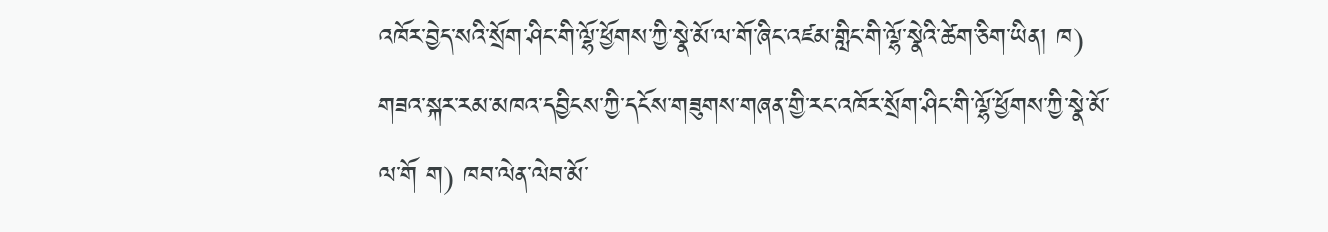འཁོར་བྱེད་སའི་སྲོག་ཤིང་གི་ལྷོ་ཕྱོགས་ཀྱི་སྣེ་མོ་ལ་གོ་ཞིང་འཛམ་གླིང་གི་ལྷོ་སྣེའི་ཚེག་ཅིག་ཡིན། ཁ) གཟའ་སྐར་རམ་མཁའ་དབྱིངས་ཀྱི་དངོས་གཟུགས་གཞན་གྱི་རང་འཁོར་སྲོག་ཤིང་གི་ལྷོ་ཕྱོགས་ཀྱི་སྣེ་མོ་ལ་གོ ག) ཁབ་ལེན་ལེབ་མོ་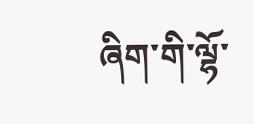ཞིག་གི་ལྷོ་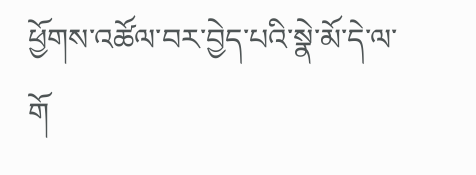ཕྱོགས་འཚོལ་བར་བྱེད་པའི་སྣེ་མོ་དེ་ལ་གོ